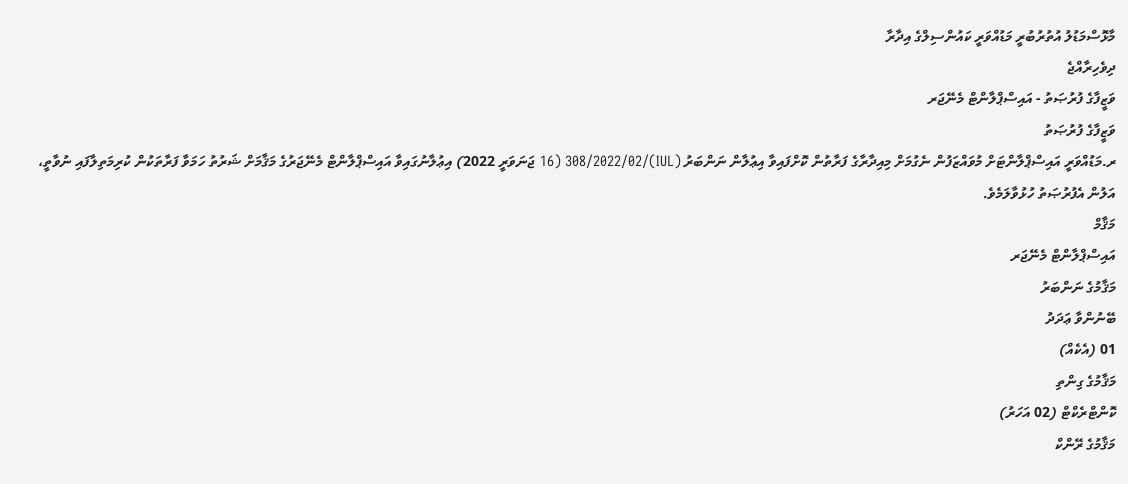މާޅޮސްމަޑުލު އުތުރުބުރީ މަޑުއްވަރީ ކައުންސިލްގެ އިދާރާ
ދިވެހިރާއްޖެ
ވަޒީފާގެ ފުރުޞަތު - އައިސްޕްލާންޓް މެނޭޖަރ
ވަޒީފާގެ ފުރުޞަތު
ރ.މަޑުއްވަރީ އައިސްޕްލާންޓަށް މުވައްޒަފުން ނެގުމަށް މިއިދާރާގެ ފަރާތުން ކޮށްފައިވާ އިޢުލާން ނަންބަރު (IUL)/308/2022/02 (16 ޖަނަވަރީ 2022) އިޢުލާނުގައިވާ އައިސްޕްލާންޓް މެނޭޖަރުގެ މަޤާމަށް ޝަރުތު ހަމަވާ ފަރާތަކުން ކުރިމަތިލާފައި ނުވާތީ، އަލުން އެފުރުޞަތު ހުޅުވާލަމެވެ.
މަޤާމް
އައިސްޕްލާންޓް މެނޭޖަރ
މަޤާމުގެ ނަންބަރު
ބޭނުންވާ ޢަދަދު
01 (އެކެއް)
މަޤާމުގެ ގިންތި
ކޮންޓްރެކްޓް (02 އަހަރު)
މަޤާމުގެ ރޭންކް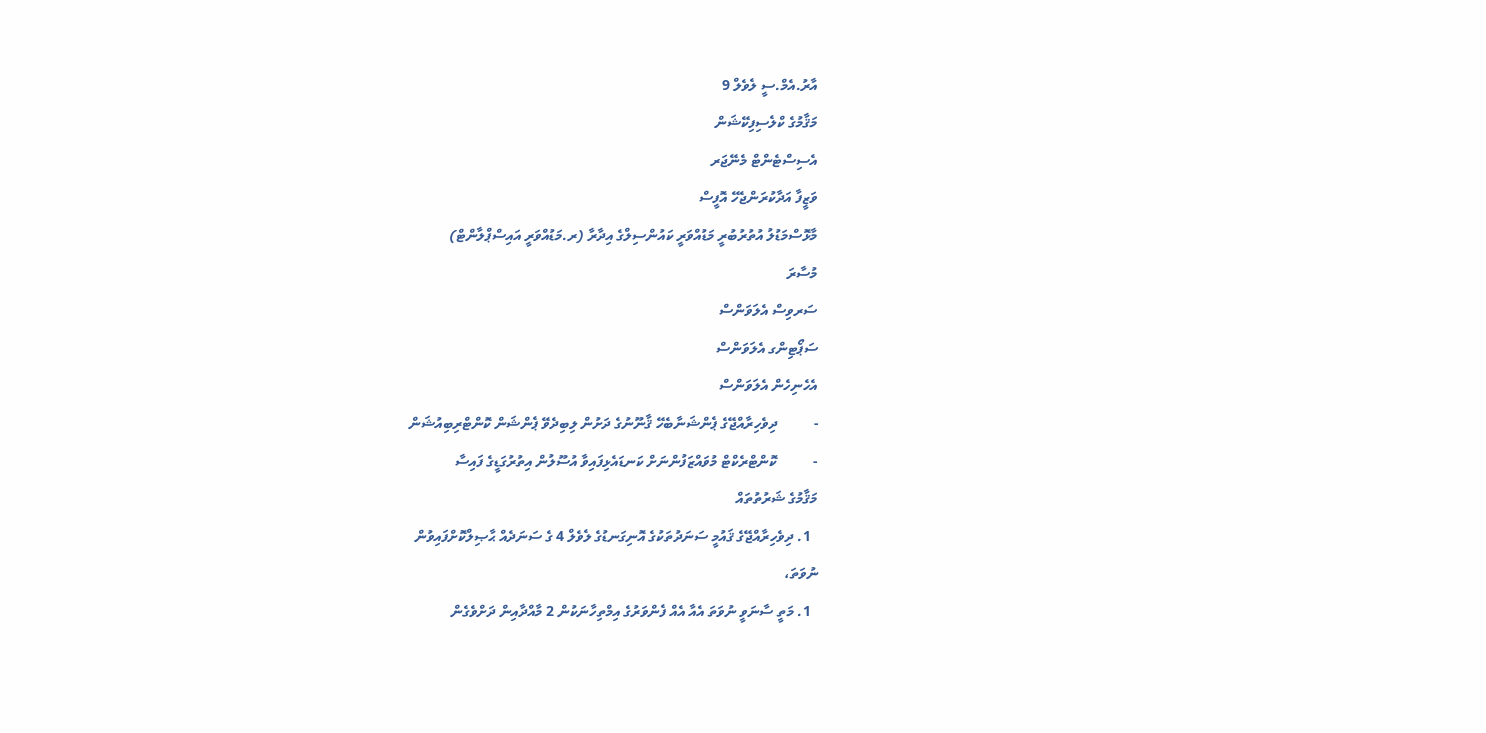އާރު.އެމް.ސީ ލެވެލް 9
މަޤާމުގެ ކްލެސިފިކޭޝަން
އެސިސްޓެންޓް މެނޭޖަރ
ވަޒީފާ އަދާކުރަންޖެހޭ އޮފީސް
މާޅޮސްމަޑުލު އުތުރުބުރީ މަޑުއްވަރީ ކައުންސިލްގެ އިދާރާ (ރ.މަޑުއްވަރީ އައިސްޕްލާންޓް)
މުސާރަ
ސަރވިސް އެލަވަންސް
ސަޕޯޓިންގ އެލަވަންސް
އެހެނިހެން އެލަވަންސް
-          ދިވެހިރާއްޖޭގެ ޕެންޝަނާބެހޭ ޤާނޫނުގެ ދަށުން ލިބިދެވޭ ޕެންޝަން ކޮންޓްރިބިއުޝަން
-          ކޮންޓްރެކްޓް މުވައްޒަފުންނަށް ކަނޑައެޅިފައިވާ އުސޫލުން އިތުރުގަޑީގެ ފައިސާ
މަޤާމުގެ ޝަރުތުތައް
  1. ދިވެހިރާއްޖޭގެ ޤައުމީ ސަނަދުތަކުގެ އޮނިގަނޑުގެ ލެވެލް 4 ގެ ސަނަދެއް ޙާޞިލްކޮށްފައިވުން
ނުވަތަ،
  1. މަތީ ސާނަވީ ނުވަތަ އެއާ އެއް ފެންވަރުގެ އިމްތިހާނަކުން 2 މާއްދާއިން ދަށްވެގެން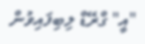"އީ" ގްރޭޑް ލިބިފައިވުން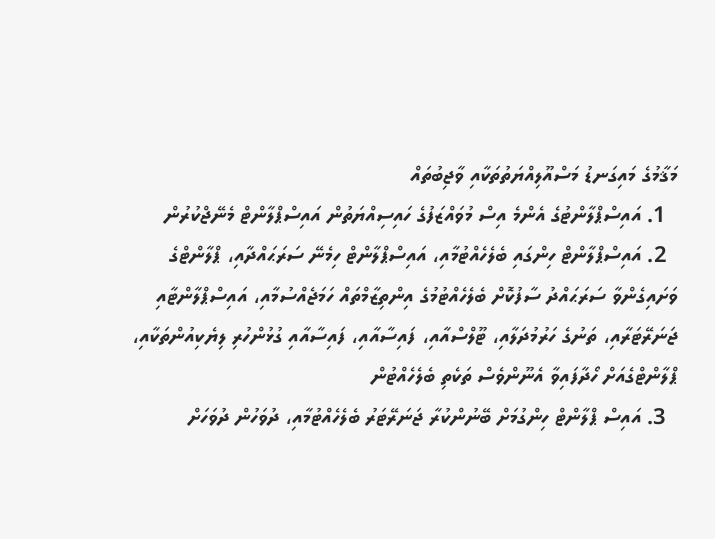މަޤާމުގެ މައިގަނޑު މަސްއޫލިއްޔަތުތަކާއި ވާޖިބުތައް
  1. އައިސްޕްލާންޓުގެ އެންމެ އިސް މުވައްޒަފުގެ ހައިސިއްޔަތުން އައިސްޕްލާންޓް މެނޭޖްކުރުން
  2. އައިސްޕްލާންޓް ހިންގައި ބެލެހެއްޓުމާއި، އައިސްޕްލާންޓް ހިމެނޭ ސަރަޙައްދާއި، ޕްލާންޓްގެ ވަށައިގެންވާ ސަރަޙައްދު ސާފުކޮށް ބެލެހެއްޓުމުގެ އިންތިޒާމްތައް ހަމަޖެއްސުމާއި، އައިސްޕްލާންޓާއި ޖަނަރޭޓަރާއި، ތަނުގެ ހަރުމުދަލާއި، ޓޫލްސްއާއި، ފައިސާއާއި، ފައިސާއާއި ގުޅުންހުރި ލިޔެކިއުންތަކާއި، ޕްލާންޓްގެއަށް ހޯދާފައިވާ އެނޫންވެސް ތަކެތި ބެލެހެއްޓުން
  3. އައިސް ޕްލާންޓް ހިންގުމަށް ބޭނުންކުރާ ޖަނަރޭޓަރު ބެލެހެއްޓުމާއި، ދުވަހުން ދުވަހަށް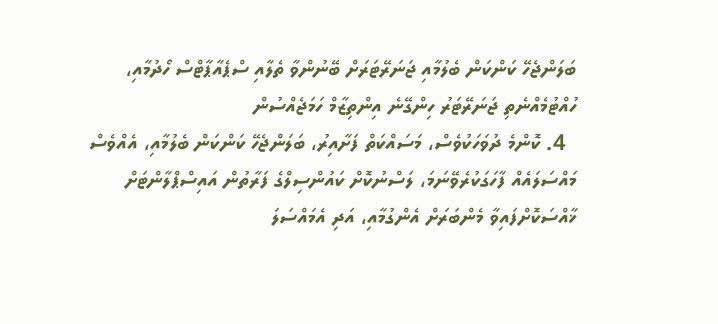ބަލަންޖެހޭ ކަންކަން ބެލުމާއި ޖަނަރޭޓަރަށް ބޭނުންވާ ތެލާއި ސްޕެއާޕާޓްސް ހޯދުމާއި، ހުއްޓުމެއްނެތި ޖަނަރޭޓަރު ހިންގޭނެ އިންތިޒާމް ހަމަޖެއްސުން
  4. ކޮންމެ ދުވަހަކުވެސް، މަސައްކަތް ފަށާއިރު، ބަލަންޖެހޭ ކަންކަން ބެލުމާއި، އެއްވެސް މައްސަލައެއް ފާހަގަކުރެވޭނަމަ، ލަސްނުކޮށް ކައުންސިލްގެ ފަރާތުން އައިސްޕްލާންޓަށް ޚާއްސަކޮށްފައިވާ މެންބަރަށް އެންގުމާއި، އަދި އެމައްސަލަ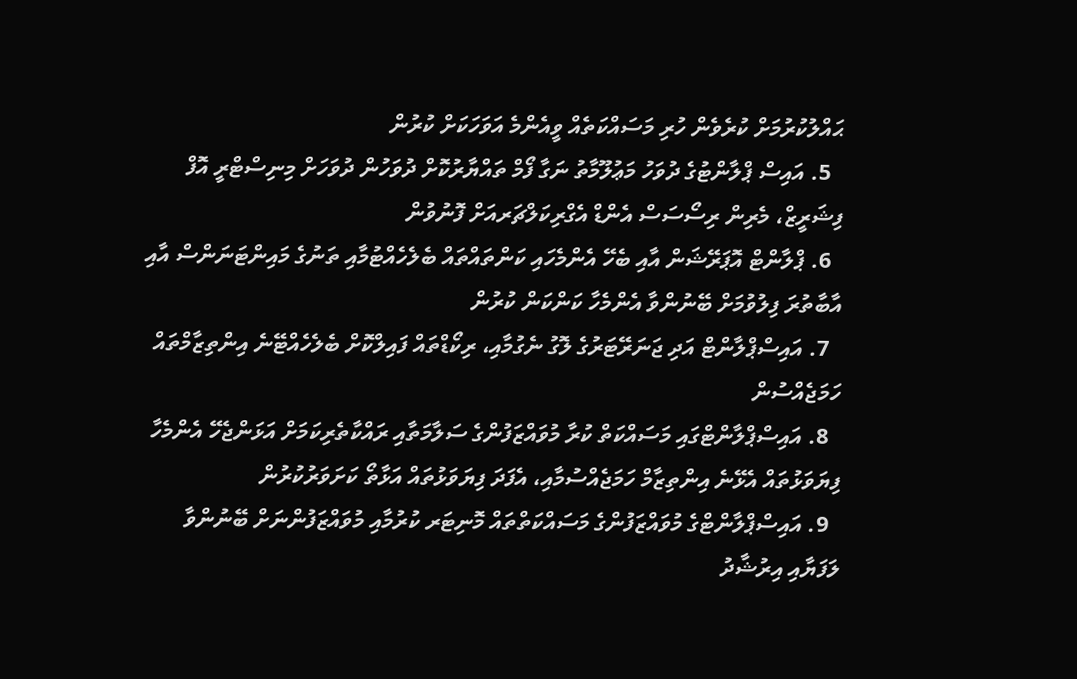ޙައްލުކުރުމަށް ކުރެވެން ހުރި މަސައްކަތެއް ވީއެންމެ އަވަހަކަށް ކުރުން
  5. އައިސް ޕްލާންޓުގެ ދުވަހު މަޢުލޫމާތު ނަގާ ފޯމް ތައްޔާރުކޮށް ދުވަހުން ދުވަހަށް މިނިސްޓްރީ އޮފް ފިޝަރީޒް، މެރިން ރިސޯސަސް އެންޑް އެގްރިކަލްޗަރއަށް ފޮނުވުން
  6. ޕްލާންޓް އޮޕަރޭޝަން އާއި ބެހޭ އެންމެހައި ކަންތައްތައް ބެލެހެއްޓުމާއި ތަނުގެ މައިންޓަނަންސް އާއި އާބާތުރަ ފިލުވުމަށް ބޭނުންވާ އެންމެހާ ކަންކަން ކުރުން
  7. އައިސްޕްލާންޓް އަދި ޖަނަރޭޓަރުގެ ލޮގު ނެގުމާއި، ރިކޯޑްތައް ފައިލްކޮށް ބެލެހެއްޓޭނެ އިންތިޒާމްތައް ހަމަޖެއްސުން
  8. އައިސްޕްލާންޓްގައި މަސައްކަތް ކުރާ މުވައްޒަފުންގެ ސަލާމަތާއި ރައްކާތެރިކަމަށް އަޅަންޖެހޭ އެންމެހާ ފިޔަވަޅުތައް އެޅޭނެ އިންތިޒާމް ހަމަޖެއްސުމާއި، އެފަދަ ފިޔަވަޅުތައް އަޅާތޯ ކަށަވަރުކުރުން
  9. އައިސްޕްލާންޓްގެ މުވައްޒަފުންގެ މަސައްކަތްތައް މޮނިޓަރ ކުރުމާއި މުވައްޒަފުންނަށް ބޭނުންވާ ލަފަޔާއި އިރުޝާދު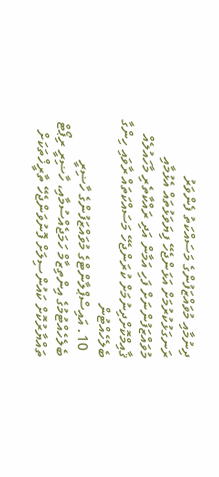ދިނުމާއި މުވައްޒަފުންގެ މަސައްކަތު ފެންވަރު ރަނގަޅުކުރުމަށް އަޅަންޖެހޭ ފިޔަވަޅުތައް އެޅުމާއި މުވައްޒަފުންނަށް ފަހި އަމާން އަދި ރައްކާތެރި މާހައުލެއް ޤާއިމްކޮށްދިނުމަށް ކުރަންޖެހޭ މަސައްކަތައް ރާވައި ހިންގާ ބެލެހެއްޓުން
  10. އައިސްޕްލާންޓްގެ މުވައްޒަފުންގެ ހާޟިރީ ބެލެހެއްޓުމުގެ އިންތިޒާމް ހަމަޖެއްސުމާއި، ހާޟިރީ ރިޕޯޓް ތައްޔާރުކޮށް ކައުންސިލަށް ފޮނުވަންޖެހޭ ތާރީޚްތަކަށް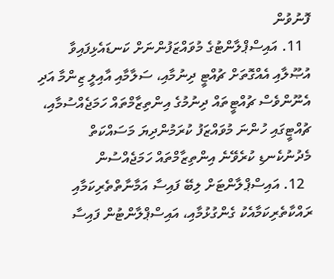ފޮނުވުން
  11. އައިސްޕްލާންޓުގެ މުވައްޒަފުންނަށް ކަނޑައެޅިފައިވާ އުޞޫލާއި އެއްގޮތަށް ޗުއްޓީ ދިނުމާއި، ސަލާމާއި އާއިލީ ޒިންމާ އަދި އެނޫންވެސް ޗުއްޓީތައް ދިނުމުގެ އިންތިޒާމްތައް ހަމަޖެއްސުމާއި، ޗުއްޓީގައި ހުންނަ މުވައްޒަފު ކުރަމުންދިޔަ މަސައްކަތް މެދުނުކެނޑި ކުރެވޭނެ އިންތިޒާމްތައް ހަމަޖެއްސުން
  12. އައިސްޕްލާންޓަށް ލިބޭ ފައިސާ އަމާނާތްތެރިކަމާއި ރައްކާތެރިކަމާއެކު ގެންގުޅުމާއި، އައިސްޕްލާންޓުން ފައިސާ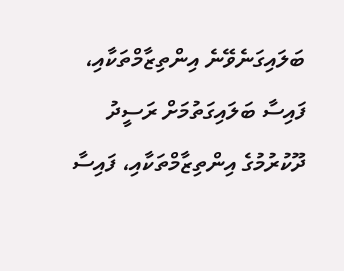ބަލައިގަނެވޭނެ އިންތިޒާމްތަކާއި، ފައިސާ ބަލައިގަތުމަށް ރަސީދު ދޫކުރުމުގެ އިންތިޒާމްތަކާއި، ފައިސާ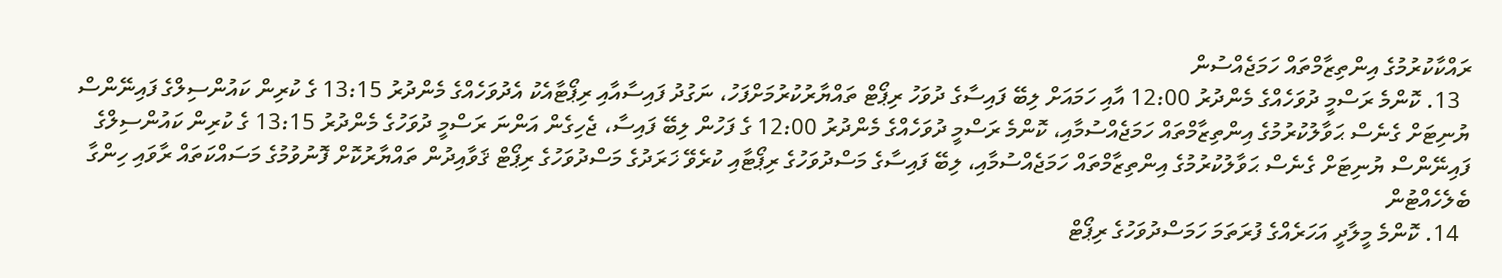ރައްކާކުރުމުގެ އިންތިޒާމްތައް ހަމަޖެއްސުން
  13. ކޮންމެ ރަސްމީ ދުވަހެއްގެ މެންދުރު 12:00 އާއި ހަމައަށް ލިބޭ ފައިސާގެ ދުވަހު ރިޕޯޓް ތައްޔާރުކުރުމަށްފަހު، ނަގުދު ފައިސާއާއި ރިޕޯޓާއެކު އެދުވަހެއްގެ މެންދުރު 13:15 ގެ ކުރިން ކައުންސިލްގެ ފައިނޭންސް ޔުނިޓަށް ގެނެސް ޙަވާލުކުރުމުގެ އިންތިޒާމްތައް ހަމަޖެއްސުމާއި، ކޮންމެ ރަސްމީ ދުވަހެއްގެ މެންދުރު 12:00 ގެ ފަހުން ލިބޭ ފައިސާ، ޖެހިގެން އަންނަ ރަސްމީ ދުވަހުގެ މެންދުރު 13:15 ގެ ކުރިން ކައުންސިލްގެ ފައިނޭންސް ޔުނިޓަށް ގެނެސް ޙަވާލުކުރުމުގެ އިންތިޒާމްތައް ހަމަޖެއްސުމާއި، ލިބޭ ފައިސާގެ މަސްދުވަހުގެ ރިޕޯޓާއި ކުރެވޭ ޚަރަދުގެ މަސްދުވަހުގެ ރިޕޯޓް ޤަވާއިދުން ތައްޔާރުކޮށް ފޮނުވުމުގެ މަސައްކަތައް ރާވައި ހިންގާ ބެލެހެއްޓުން
  14. ކޮންމެ މީލާދީ އަހަރެއްގެ ފުރަތަމަ ހަމަސްދުވަހުގެ ރިޕޯޓް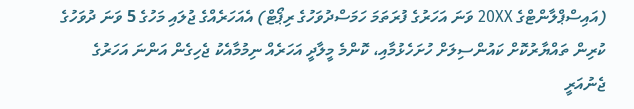(އައިސްޕްލާންޓްގެ 20XX ވަނަ އަހަރުގެ ފުރަތަމަ ހަމަސްދުވަހުގެ ރިޕޯޓް) އެއަހަރެއްގެ ޖުލައި މަހުގެ 5 ވަނަ ދުވަހުގެ ކުރިން ތައްޔާރުކޮށް ކައުންސިލަށް ހުށަހެޅުމާއި، ކޮންމެ މީލާދީ އަހަރެއް ނިމުމާއެކު ޖެހިގެން އަންނަ އަހަރުގެ ޖެނުއަރީ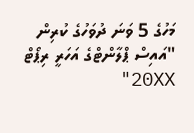މަހުގެ 5 ވަނަ ދުވަހުގެ ކުރިން "އައިސް ޕްލާންޓްގެ އަހަރީ ރިޕޯޓް 20XX"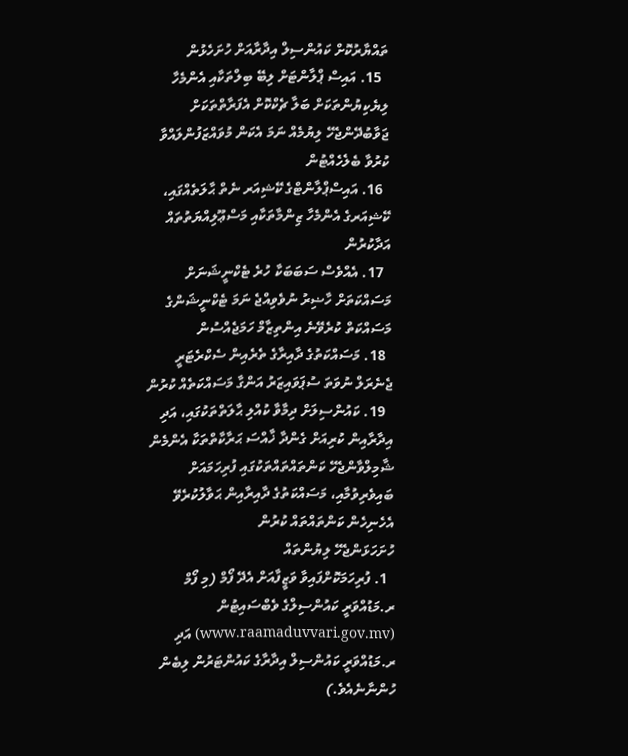ތައްޔާރުކޮށް ކައުންސިލް އިދާރާއަށް ހުށަހެޅުން
  15. އައިސް ޕްލާންޓަށް ލިބޭ ބިލްތަކާއި އެންމެހާ ލިޔެކިޔުންތަކަށް ބަލާ ޗެކްކޮށް އެފަރާތްތަކަށް ޖަވާބުދޭންޖެހޭ ލިޔުމެއް ނަމަ އެކަން މުވައްޒަފުންލައްވާ ކުރުވާ ބެލެހެއްޓުން
  16. އައިސްޕްލާންޓްގެ ކޭޝިއަރ ނެތް ޙާލަތެއްގައި، ކޭޝިއަރގެ އެންމެހާ ޒިންމާތަކާއި މަސްޢޫލިއްޔަތުތައް އަދާކުރުން
  17. އެއްވެސް ސަބަބަކާ ހުރެ ޓެކްނީޝަނަށް މަސައްކަތަށް ހާޟިރު ނުވެވިއްޖެ ނަމަ ޓެކްނީޝަންގެ މަސައްކަތް ކުރެވޭނެ އިންތިޒާމް ހަމަޖެއްސުން
  18. މަސައްކަތުގެ ދާއިރާގެ ތެރެއިން ސެކްރެޓަރީ ޖެނެރަލް ނުވަތަ ސުޕަވައިޒަރު އަންގާ މަސައްކަތެއް ކުރުން
  19. ކައުންސިލަށް ދިމާވާ ކުއްލި ޙާލަތްތަކުގައި، އަދި އިދާރާއިން ކުރިއަށް ގެންދާ ޚާއްސަ ޙަރާކާތްތަކާ އެންމެން ޝާމިލްވާންޖެހޭ ކަންތައްތައްތަކުގައި ފުރިހަމައަށް ބައިވެރިވުމާއި، މަސައްކަތުގެ ދާއިރާއިން ޙަވާލުކުރެވޭ އެހެނިހެން ކަންތައްތައް ކުރުން
ހުށަހަޅަންޖެހޭ ލިޔުންތައް
  1. ފުރިހަމަކޮށްފައިވާ ވަޒީފާއަށް އެދޭ ފޯމް (މި ފޯމް ރ.މަޑުއްވަރީ ކައުންސިލްގެ ވެބްސައިޓުން (www.raamaduvvari.gov.mv) އަދި ރ.މަޑުއްވަރީ ކައުންސިލް އިދާރާގެ ކައުންޓަރުން ލިބެން ހުންނާނެއެވެ.)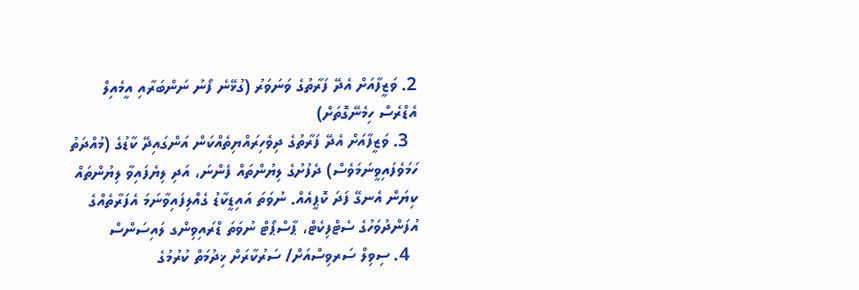2. ވަޒީފާއަށް އެދޭ ފަރާތުގެ ވަނަވަރު (ގުޅޭނެ ފޯނު ނަންބަރާއި އީމެއިލް އެޑްރެސް ހިމެނޭގޮތަށް)
  3. ވަޒީފާއަށް އެދޭ ފަރާތުގެ ދިވެހިރައްޔިތެއްކަން އަންގައިދޭ ކާޑުގެ (މުއްދަތު ހަމަވެފައިވީނަމަވެސް) ދެފުށުގެ ލިޔުންތައް ފެންނަ، އަދި ލިޔެފައިވާ ލިޔުންތައް ކިޔަން އެނގޭ ފަދަ ކޮޕީއެއް. ނުވަތަ އައިޑީކާޑު ގެއްލިފައިވާނަމަ އެފަރާތެއްގެ އުފަންދުވަހުގެ ސެޓްފިކެޓް، ޕާސްޕޯޓް ނުވަތަ ޑްރައިވިންގ ލައިސަންސް
  4. ސިވިލް ސަރވިސްއަށް/ ސަރުކާރަށް ޚިދުމަތް ކުރުމުގެ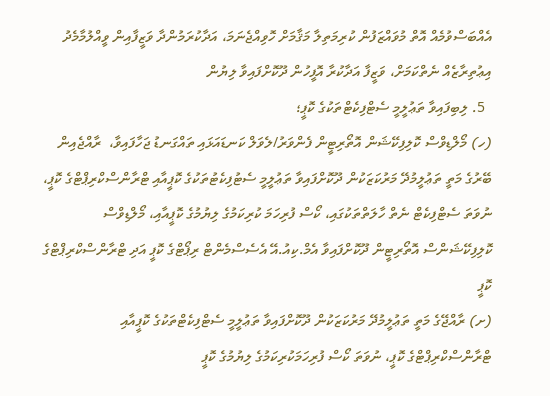އެއްބަސްވުމެއް އޮތް މުވައްޒަފުން ކުރިމަތިލާ މަޤާމަށް ހޮވިއްޖެނަމަ، އަދާކުރަމުންދާ ވަޒީފާއިން ވީއްލުމާމެދު އިޢުތިރާޒެއް ނެތްކަމަށް، ވަޒީފާ އަދާކުރާ އޮފީހުން ދޫކޮށްފައިވާ ލިޔުން
  5. ލިބިފައިވާ ތަޢުލީމީ ސެޓްފިކެޓްތަކުގެ ކޮޕީ؛
(ހ) މޯލްޑިވްސް ކޮލިފިކޭޝަން އޮތޯރިޓީން ފެންވަރު/ލެވަލް ކަނޑައަޅައި ތައްގަނޑު ޖަހާފައިވާ،  ރާއްޖެއިން ބޭރުގެ މަތީ ތަޢުލީމުދޭ މަރުކަޒަކުން ދޫކޮށްފައިވާ ތަޢުލީމީ ސެޓުފިކެޓުތަކުގެ ކޮޕީއާއި ޓްރާންސްކްރިޕްޓްގެ ކޮޕީ، ނުވަތަ ސެޓްފިކެޓް ނެތް ހާލަތްތަކުގައި، ކޯސް ފުރިހަމަ ކުރިކަމުގެ ލިޔުމުގެ ކޮޕީއާއި، މޯލްޑިވްސް ކޮލިފިކޭޝަންސް އޮތޯރިޓީން ދޫކޮށްފައިވާ އެމް.ކިއު.އޭ އެސެސްމެންޓް ރިޕޯޓްގެ ކޮޕީ އަދި ޓްރާންސްކްރިޕްޓްގެ ކޮޕީ
(ށ) ރާއްޖޭގެ މަތީ ތަޢުލީމުދޭ މަރުކަޒަކުން ދޫކޮށްފައިވާ ތަޢުލީމީ ސެޓްފިކެޓްތަކުގެ ކޮޕީއާއި ޓްރާންސްކްރިޕްޓްގެ ކޮޕީ، ނުވަތަ ކޯސް ފުރިހަމަކުރިކަމުގެ ލިޔުމުގެ ކޮޕީ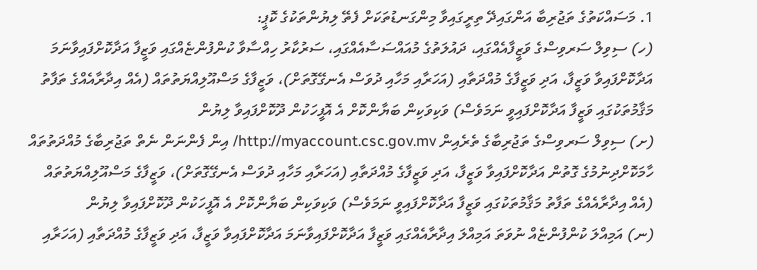1. މަސައްކަތުގެ ތަޖުރިބާ އަންގައިދޭ ތިރީގައިވާ މިންގަނޑުތަކަށް ފެތޭ ލިޔުންތަކުގެ ކޮޕީ:
(ހ) ސިވިލް ސަރވިސްގެ ވަޒީފާއެއްގައި، ދައުލަތުގެ މުއައްސަސާއެއްގައި، ސަރުކާރު ހިއްސާވާ ކުންފުންޏެއްގައި ވަޒީފާ އަދާކޮށްފައިވާނަމަ އަދާކޮށްފައިވާ ވަޒީފާ، އަދި ވަޒީފާގެ މުއްދަތާއި (އަހަރާއި މަހާއި ދުވަސް އެނގޭގޮތަށް)، ވަޒީފާގެ މަސްއޫލިއްޔަތުތައް (އެއް އިދާރާއެއްގެ ތަފާތު މަޤާމުތަކުގައި ވަޒީފާ އަދާކޮށްފައިވީ ނަމަވެސް) ވަކިވަކިން ބަޔާންކޮށް އެ އޮފީހަކުން ދޫކޮށްފައިވާ ލިޔުން
(ށ) ސިވިލް ސަރވިސްގެ ތަޖުރިބާގެ ތެރެއިން http://myaccount.csc.gov.mv/ އިން ފެންނަން ނެތް ތަޖުރިބާގެ މުއްދަތުތައް ހާމަކޮށްދިނުމުގެ ގޮތުން އަދާކޮށްފައިވާ ވަޒީފާ، އަދި ވަޒީފާގެ މުއްދަތާއި (އަހަރާއި މަހާއި ދުވަސް އެނގޭގޮތަށް)، ވަޒީފާގެ މަސްއޫލިއްޔަތުތައް (އެއް އިދާރާއެއްގެ ތަފާތު މަޤާމުތަކުގައި ވަޒީފާ އަދާކޮށްފައިވީ ނަމަވެސް) ވަކިވަކިން ބަޔާންކޮށް އެ އޮފީހަކުން ދޫކޮށްފައިވާ ލިޔުން
(ނ) އަމިއްލަ ކުންފުންޏެއް ނުވަތަ އަމިއްލަ އިދާރާއެއްގައި ވަޒީފާ އަދާކޮށްފައިވާނަމަ އަދާކޮށްފައިވާ ވަޒީފާ، އަދި ވަޒީފާގެ މުއްދަތާއި (އަހަރާއި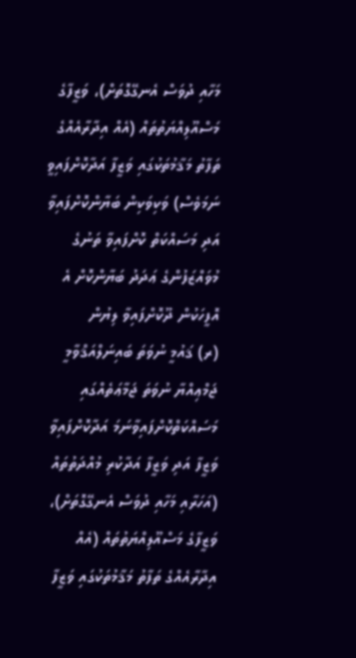މަހާއި ދުވަސް އެނގޭގޮތަށް)، ވަޒީފާގެ މަސްއޫލިއްޔަތުތައް (އެއް އިދާރާއެއްގެ ތަފާތު މަޤާމުތަކުގައި ވަޒީފާ އަދާކޮށްފައިވީ ނަމަވެސް) ވަކިވަކިން ބަޔާންކޮށްފައިވާ އަދި މަސައްކަތް ކޮށްފައިވާ ތަނުގެ މުވައްޒަފުންގެ ޢަދަދު ބަޔާންކޮށް އެ އޮފީހަކުން ދޫކޮށްފައިވާ ލިޔުން
(ރ) ޤައުމީ ނުވަތަ ބައިނަލްއަޤްވާމީ ޖަމްޢިއްޔާ ނުވަތަ ޖަމާޢަތެއްގައި މަސައްކަތްކޮށްފައިވާނަމަ އަދާކޮށްފައިވާ ވަޒީފާ އަދި ވަޒީފާ އަދާކުރި މުއްދަތުތައް (އަހަރާއި މަހާއި ދުވަސް އެނގޭގޮތަށް)، ވަޒީފާގެ މަސްއޫލިއްޔަތުތައް (އެއް އިދާރާއެއްގެ ތަފާތު މަޤާމުތަކުގައި ވަޒީފާ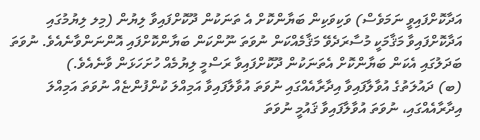އަދާކޮށްފައިވީ ނަމަވެސް) ވަކިވަކިން ބަޔާންކޮށް އެ ތަނަކުން ދޫކޮށްފައިވާ ލިޔުން (މިލ ލިޔުމުގައި އަދާކޮށްފައިވާ މަޤާމަކީ މުސާރަދެވޭ މަޤާމެއްކަން ނުވަތަ ނޫންކަން ބަޔާންކޮށްފައި އޮންނަންވާނެއެވެ. ނުވަތަ ބަދަލުގައި އެކަން ބަޔާންކޮށް އެތަނަކުން ދޫކޮށްފައިވާ ރަސްމީ ލިޔުމެއް ހުށަހަޅަން ވާނެއެވެ.)
(ބ) ދައުލަތުގެ އުވާލާފައިވާ އިދާރާއެއްގައި ނުވަތަ އުވާލާފައިވާ އަމިއްލަ ކުންފުންޏެއް ނުވަތަ އަމިއްލަ އިދާރާއެއްގައި، ނުވަތަ އުވާލާފައިވާ ޤައުމީ ނުވަތަ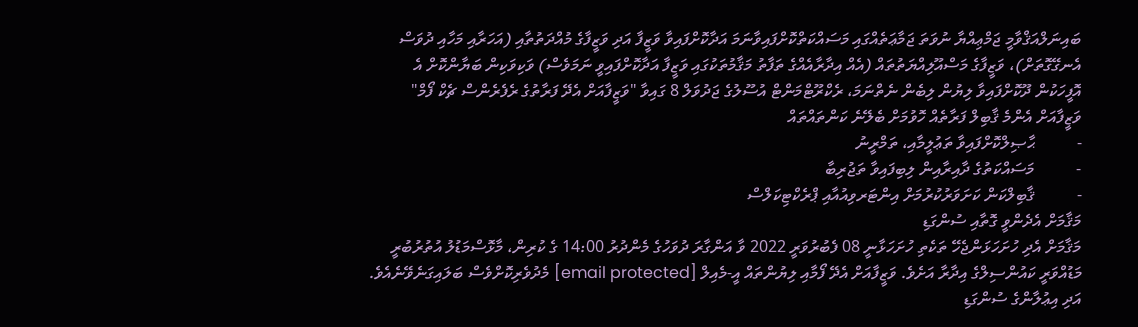ބައިނަލްއަޤްވާމީ ޖަމްޢިއްޔާ ނުވަތަ ޖަމާޢަތެއްގައި މަސައްކަތްކޮށްފައިވާނަމަ އަދާކޮށްފައިވާ ވަޒީފާ އަދި ވަޒީފާގެ މުއްދަތުތާއި (އަހަރާއި މަހާއި ދުވަސް އެނގޭގޮތަށް)، ވަޒީފާގެ މަސްއޫލިއްޔަތުތައް (އެއް އިދާރާއެއްގެ ތަފާތު މަޤާމުތަކުގައި ވަޒީފާ އަދާކޮށްފައިވީ ނަމަވެސް) ވަކިވަކިން ބަޔާންކޮށް އެ އޮފީހަކުން ދޫކޮށްފައިވާ ލިޔުން ލިބެން ނެތްނަމަ، ރެކްރޫޓްމަންޓް އުސޫލުގެ ޖަދުވަލް 8 ގައިވާ "ވަޒީފާއަށް އެދޭ ފަރާތުގެ ރެފެރެންސް ޗެކް ފޯމް"
ވަޒީފާއަށް އެންމެ ޤާބިލް ފަރާތެއް ހޮވުމަށް ބެލޭނެ ކަންތައްތައް
-          ޙާޞިލްކޮށްފައިވާ ތަޢުލީމާއި، ތަމްރީނު
-          މަސައްކަތުގެ ދާއިރާއިން ލިބިފައިވާ ތަޖުރިބާ
-          ޤާބިލްކަން ކަށަވަރުކުރުމަށް އިންޓަރވިއުއާއި ޕްރެކްޓިކަލްސް
މަޤާމަށް އެދެންވީ ގޮތާއި ސުންގަޑި
މަޤާމަށް އެދި ހުށަހަޅަންޖެހޭ ތަކެތި ހުށަހަޅާނީ 08 ފެބުރުވަރީ 2022 ވާ އަންގާރަ ދުވަހުގެ މެންދުރު 14:00 ގެ ކުރިން، މާޅޮސްމަޑުލު އުތުރުބުރީ މަޑުއްވަރީ ކައުންސިލްގެ އިދާރާ އަށެވެ. ވަޒީފާއަށް އެދޭ ފޯމާއި ލިޔުންތައް އީ-މެއިލް [email protected] މެދުވެރިކޮށްވެސް ބަލައިގަނެވޭނެއެވެ. އަދި އިޢުލާންގެ ސުންގަޑި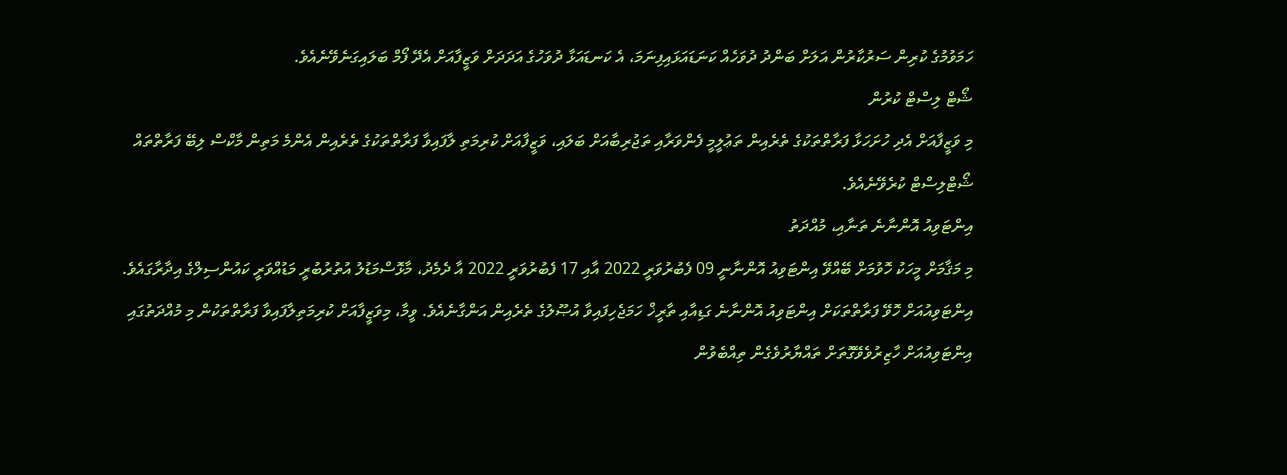ހަމަވުމުގެ ކުރިން ސަރުކާރުން އަލަށް ބަންދު ދުވަހެއް ކަނަޑައަޅައިފިނަމަ، އެ ކަނޑައަޅާ ދުވަހުގެ އަދަދަށް ވަޒީފާއަށް އެދޭ ފޯމް ބަލައިގަނެވޭނެއެވެ.
ޝޯޓް ލިސްޓް ކުރުން
މި ވަޒީފާއަށް އެދި ހުށަހަޅާ ފަރާތްތަކުގެ ތެރެއިން ތަޢުލީމީ ފެންވަރާއި ތަޖުރިބާއަށް ބަލައި، ވަޒީފާއަށް ކުރިމަތި ލާފައިވާ ފަރާތްތަކުގެ ތެރެއިން އެންމެ މަތިން މާކްސް ލިބޭ ފަރާތްތައް ޝޯޓްލިސްޓް ކުރެވޭނެއެވެ.
އިންޓަވިއު އޮންނާނެ ތަނާއި، މުއްދަތު
މި މަޤާމަށް މީހަކު ހޮވުމަށް ބޭއްވޭ އިންޓަވިއު އޮންނާނީ 09 ފެބުރުވަރީ 2022 އާއި 17 ފެބުރުވަރީ 2022 އާ ދެމެދު، މާޅޮސްމަޑުލު އުތުރުބުރީ މަޑުއްވަރީ ކައުންސިލްގެ އިދާރާގައެވެ. އިންޓަވިއުއަށް ހޮވޭ ފަރާތްތަކަށް އިންޓަވިއު އޮންނާނެ ގަޑިއާއި ތާރީޚް ހަމަޖެހިފައިވާ އުޞޫލުގެ ތެރެއިން އަންގާނެއެވެ. ވީމާ، މިވަޒީފާއަށް ކުރިމަތިލާފައިވާ ފަރާތްތަކުން މި މުއްދަތުގައި އިންޓަވިއުއަށް ހާޒިރުވެވޭގޮތަށް ތައްޔާރުވެގެން ތިއްބެވުން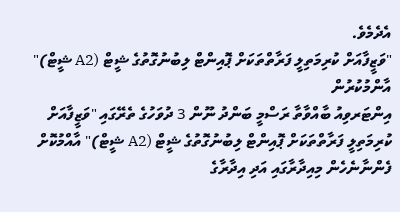އެދެމެވެ.
"ވަޒީފާއަށް ކުރިމަތިލީ ފަރާތްތަކަށް ޕޮއިންޓް ލިބުނުގޮތުގެ ޝީޓް (A2 ޝީޓް)" އާންމުކުރުން
އިންޓަރވިއު ބާއްވާތާ ރަސްމީ ބަންދު ނޫން 3 ދުވަހުގެ ތެރޭގައި "ވަޒީފާއަށް ކުރިމަތިލީ ފަރާތްތަކަށް ޕޮއިންޓް ލިބުނުގޮތުގެ ޝީޓް (A2 ޝީޓް)" އާއްމުކޮށް ފެންނާނެހެން މިއިދާރާގައި އަދި އިދާރާގެ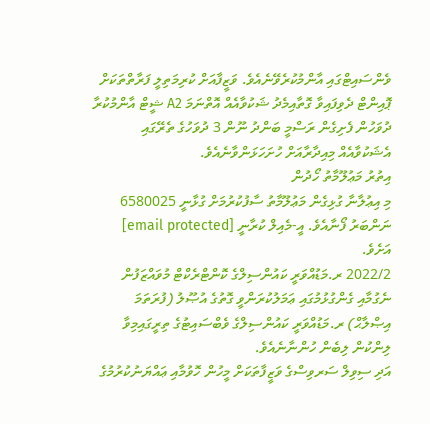ވެންސައިޓްގައި އާންމުކުރެވޭނެއެވެ. ވަޒީފާއަށް ކުރިމަތިލީ ފަރާތްތަކަށް ޕޮއިންޓް ދެވިފައިވާ ގޮތާއިމެދު ޝަކުވާއެއް އޮތްނަމަ A2 ޝީޓް އާންމުކުރާ ދުވަހުން ފެށިގެން ރަސްމީ ބަންދު ނޫން 3 ދުވަހުގެ ތެރޭގައި އެޝަކުވާއެއް މިއިދާރާއަށް ހުށަހަޅަންވާނެއެވެ.
އިތުރު މަޢުލޫމާތު ހޯދުން
މި އިޢުލާނާ ގުޅިގެން މަޢުލޫމާތު ސާފުކުރުމަށް ގުޅާނީ 6580025 ނަންބަރު ފޯނާއެވެ. އީ-މެއިލް ކުރާނީ [email protected] އަށެވެ.
2022/2 ރ.މަޑުއްވަރީ ކައުންސިލްގެ ކޮންޓްރެކްޓް މުވައްޒަފުން ނެގުމާއި ގެންގުޅުމުގައި ޢަމަލުކުރަންވީ ގޮތުގެ އުޞޫލު (ފުރަތަމަ އިޞްލާޙް) ރ.މަޑުއްވަރީ ކައުންސިލްގެ ވެބްސައިޓުގެ ތިރީގައިމިވާ ލިންކުން ލިބެން ހުންނާނެއެވެ.
އަދި ސިވިލް ސަރވިސްގެ ވަޒީފާތަކަށް މީހުން ހޮވުމާއި ޢައްޔަނުކުރުމުގެ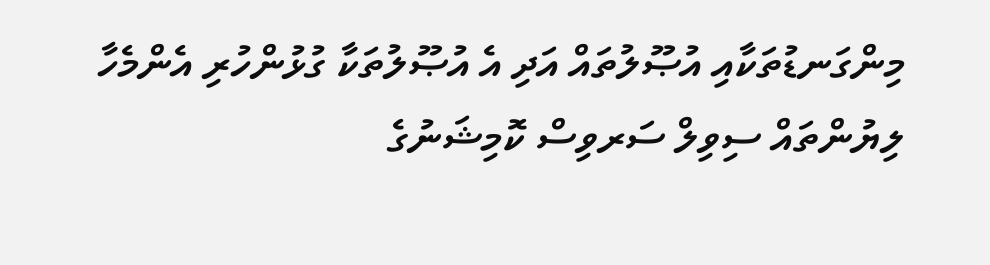މިންގަނޑުތަކާއި އުޞޫލުތައް އަދި އެ އުޞޫލުތަކާ ގުޅުންހުރި އެންމެހާ ލިޔުންތައް ސިވިލް ސަރވިސް ކޮމިޝަނުގެ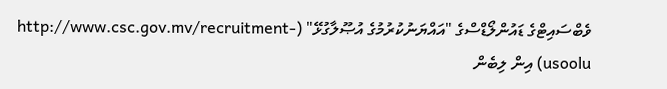ވެބްސައިޓްގެ ޑައުންލޯޑްސްގެ "އައްޔަނުކުރުމުގެ އުޞޫލާގުޅޭ" (http://www.csc.gov.mv/recruitment-usoolu) އިން ލިބެން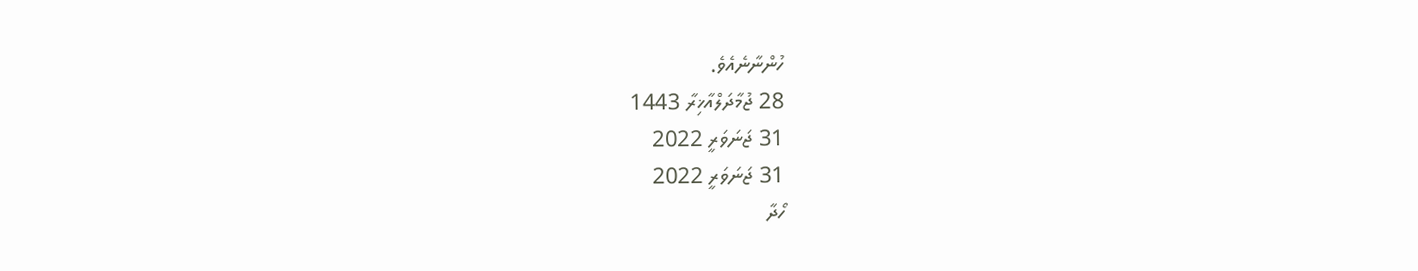ހުންނާނެއެވެ.
28 ޖުމާދަލްއާޚިރާ 1443
31 ޖަނަވަރީ 2022
31 ޖަނަވަރީ 2022
ހޯދާ